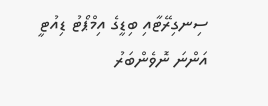ސިނގިރޭޓާއި ބިޑީގެ އިމްޕޯޓު ޑިއުޓީ އަންނަ ނޮވެންބަރު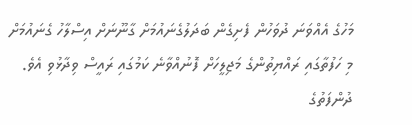މަހުގެ އެއްވަނަ ދުވަހުން ފެށިގެން ބަދަލުގެނައުމަށް ގާނޫނަށް އިސްލާހު ގެނައުމަށް މި ހަފުތާގައި ރައްޔިތުންގެ މަޖިލީހަށް ފޮނުއްވާނެ ކަމުގައި ރައީސް ވިދާޅުވި އެވެ.
ދުންފަތުގެ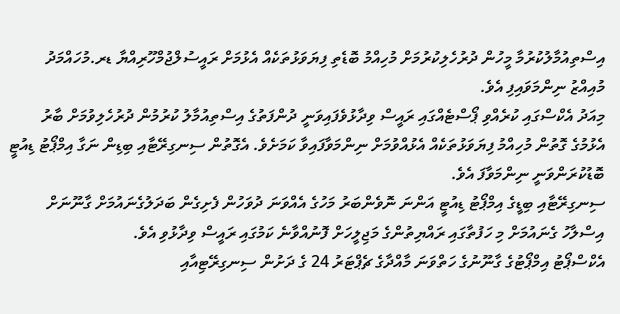އިސްތިއުމާލުކުރުމާ މީހުން ދުރުހެލިކުރުމަށް މުހިއްމު ބޮޑެތި ފިޔަވަޅުތަކެއް އެޅުމަށް ރައީސުލްޖުމްހޫރިއްޔާ ޑރ.މުހައްމަދު މުއިއްޒު ނިންމަވައިފި އެވެ.
މިއަދު އެކްސްގައި ކުރެއްވި ޕޯސްޓެއްގައި ރައީސް ވިދާޅުވެފައިވަނީ ދުންފަތުގެ އިސްތިއުމާލު ކުރުމުން ދުރުހެލިވުމަށް ބާރު އެޅުމުގެ ގޮތުން މުހިއްމު ފިޔަވަޅުތަކެއް އެޅުއްވުމަށް ނިންމަވާފައިވާ ކަމަށެވެ. އެގޮތުން ސިނގިރޭޓާއި ބިޑިން ނަގާ އިމްޕޯޓު ޑިއުޓީ ބޮޑުކުރަންވަނީ ނިންމަވާފަ އެވެ.
ސިނގިރޭޓާއި ބިޑީގެ އިމްޕޯޓު ޑިއުޓީ އަންނަ ނޮވެންބަރު މަހުގެ އެއްވަނަ ދުވަހުން ފެށިގެން ބަދަލުގެނައުމަށް ގާނޫނަށް އިސްލާހު ގެނައުމަށް މި ހަފުތާގައި ރައްޔިތުންގެ މަޖިލީހަށް ފޮނުއްވާނެ ކަމުގައި ރައީސް ވިދާޅުވި އެވެ.
އެކްސްޕޯޓު އިމްޕޯޓުގެ ގާނޫނުގެ ހަތްވަނަ މާއްދާގެ ޗެޕްޓަރު 24 ގެ ދަށުން ސިނގިރޭޓިއާއި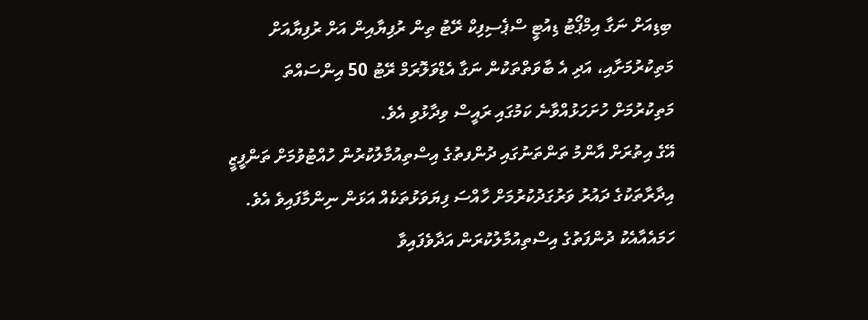ބިޑިއަށް ނަގާ އިމްޕޯޓު ޑިއުޓީ ސްޕެސިފިކް ރޭޓު ތިން ރުފިޔާއިން އަށް ރުފިޔާއަށް މަތިކުރުމަށާއި، އަދި އެ ބާވަތްތަކުން ނަގާ އެޑްވަލޮރަމް ރޭޓު 50 އިންސައްތަ މަތިކުރުމަށް ހުށަހަޅުއްވާނެ ކަމުގައި ރައީސް ވިދާޅުވި އެވެ.
އޭގެ އިތުރަށް އާންމު ތަންތަނުގައި ދުންފތުގެ އިސްތިއުމާލުކުރުން ހުއްޓުވުމަށް ތަންފީޒީ އިދާރާތަކުގެ ދައުރު ވަރުގަދުކުރުމަށް ހާއްސަ ފިޔަވަޅުތަކެއް އަޅަން ނިންމާފައިވެ އެވެ. ހަމައެއާއެކު ދުންފަތުގެ އިސްތިއުމާލުކުރަން އަދާވެފައިވާ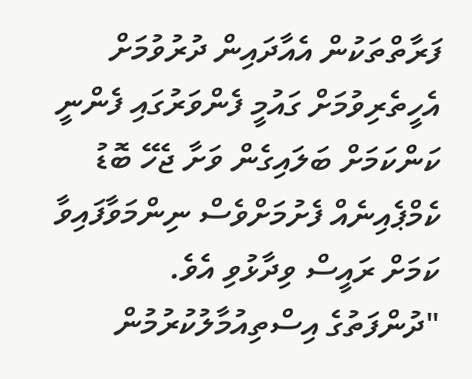ފަރާތްތަކުން އެއާދައިން ދުރުވުމަށް އެހީތެރިވުމަށް ގައުމީ ފެންވަރުގައި ފެންނީ ކަންކަމަށް ބަލައިގެން ވަށާ ޖެހޭ ބޮޑު ކެމްޕެއިނެއް ފެށުމަށްވެސް ނިންމަވާފައިވާ ކަމަށް ރައީސް ވިދާޅުވި އެވެ.
"ދުންފަތުގެ އިސްތިއުމާލުކުރުމުން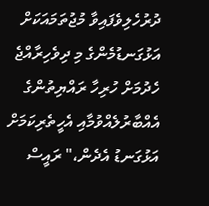ދުރުހެލިވެފައިވާ މުޖުތަމައަކަށް އަޅުގަނޑުމެންގެ މި ދިވެހިރާއްޖެ ހެދުމަށް ހުރިހާ ރައްޔިތުންގެ އެއްބާރުލެއްވުމާއި އެހީތެރިކަމަށް އަޅުގަނޑު އެދެން،" ރައީސް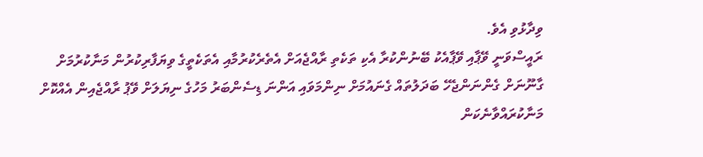ވިދާޅުވި އެވެ.
ރައީސްވަނީ ވޭޕާއި ވޭޕާއެކު ބޭނުންކުރާ އެކި ތަކެތި ރާއްޖެއަށް އެތެރެކުރުމާއި އެތަކެތީގެ ވިޔަފާރިކުރުން މަނާކުރުމަށް ގާނޫނަށް ގެންނަންޖެހޭ ބަދަލުތައް ގެނައުމަށް ނިންމަވައި އަންނަ ޑިސެންބަރު މަހުގެ ނިޔަލަށް ވޭޕު ރާއްޖެއިން އެއްކޮށް މަނާކުރައްވާނެކަން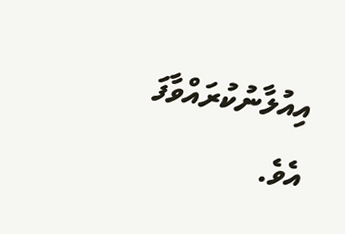އިއުލާނުކުރައްވާފަ އެވެ.